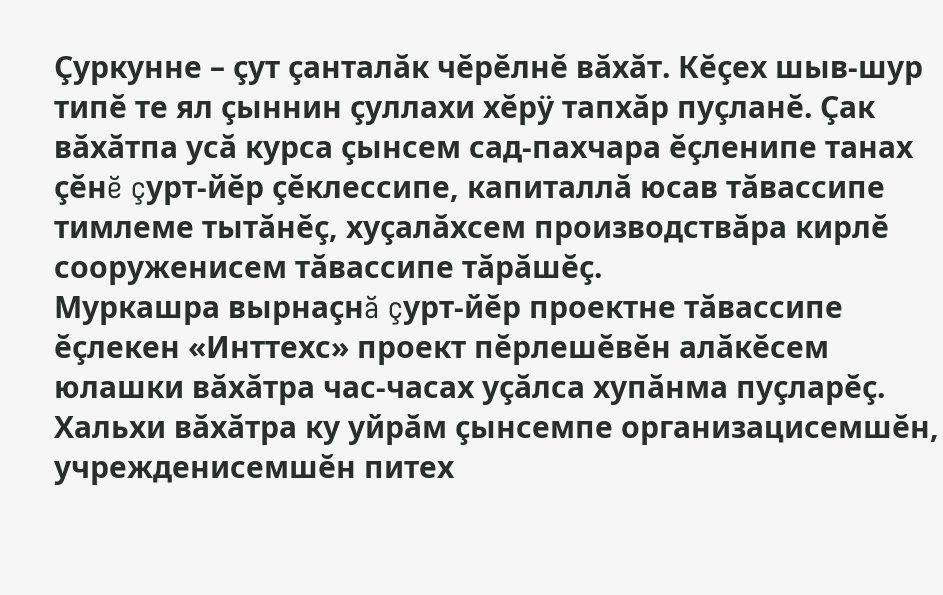Çуркунне – çут çанталăк чĕрĕлнĕ вăхăт. Кĕçех шыв-шур типĕ те ял çыннин çуллахи хĕрÿ тапхăр пуçланĕ. Çак вăхăтпа усă курса çынсем сад-пахчара ĕçленипе танах çĕнĕ çурт-йĕр çĕклессипе, капиталлă юсав тăвассипе тимлеме тытăнĕç, хуçалăхсем производствăра кирлĕ сооруженисем тăвассипе тăрăшĕç.
Муркашра вырнаçнă çурт-йĕр проектне тăвассипе ĕçлекен «Инттехс» проект пĕрлешĕвĕн алăкĕсем юлашки вăхăтра час-часах уçăлса хупăнма пуçларĕç. Хальхи вăхăтра ку уйрăм çынсемпе организацисемшĕн, учрежденисемшĕн питех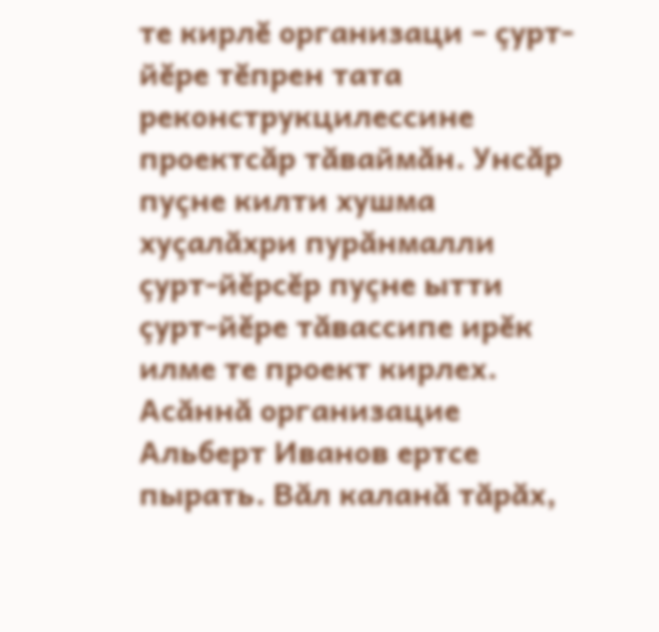те кирлĕ организаци – çурт-йĕре тĕпрен тата реконструкцилессине проектсăр тăваймăн. Унсăр пуçне килти хушма хуçалăхри пурăнмалли çурт-йĕрсĕр пуçне ытти çурт-йĕре тăвассипе ирĕк илме те проект кирлех.
Асăннă организацие Альберт Иванов ертсе пырать. Вăл каланă тăрăх,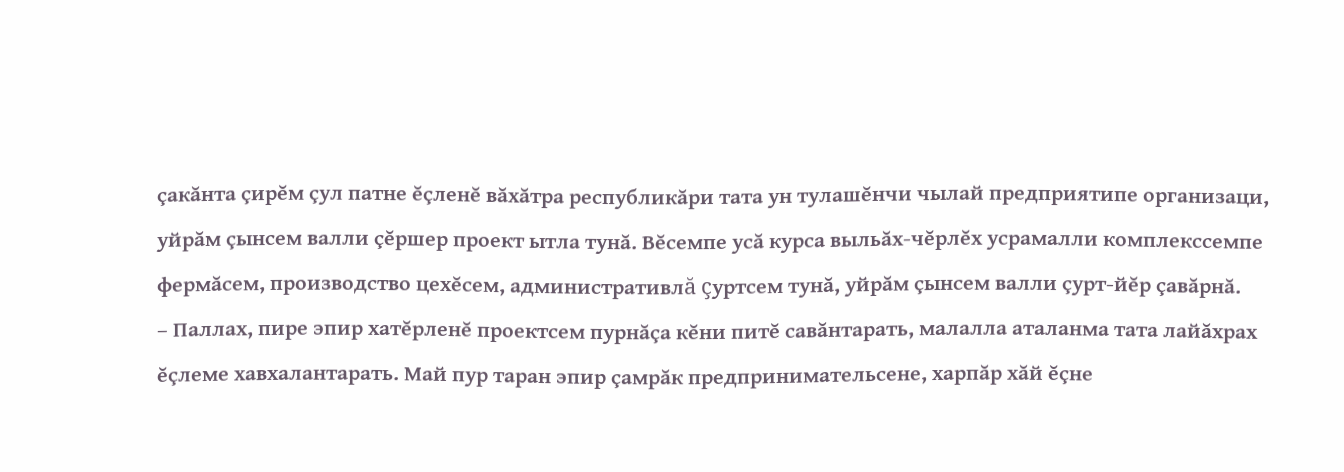çакăнта çирĕм çул патне ĕçленĕ вăхăтра республикăри тата ун тулашĕнчи чылай предприятипе организаци, уйрăм çынсем валли çĕршер проект ытла тунă. Вĕсемпе усă курса выльăх-чĕрлĕх усрамалли комплекссемпе фермăсем, производство цехĕсем, административлă çуртсем тунă, уйрăм çынсем валли çурт-йĕр çавăрнă.
– Паллах, пире эпир хатĕрленĕ проектсем пурнăçа кĕни питĕ савăнтарать, малалла аталанма тата лайăхрах ĕçлеме хавхалантарать. Май пур таран эпир çамрăк предпринимательсене, харпăр хăй ĕçне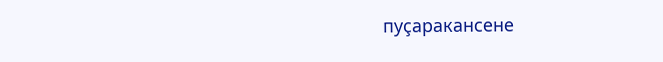пуçаракансене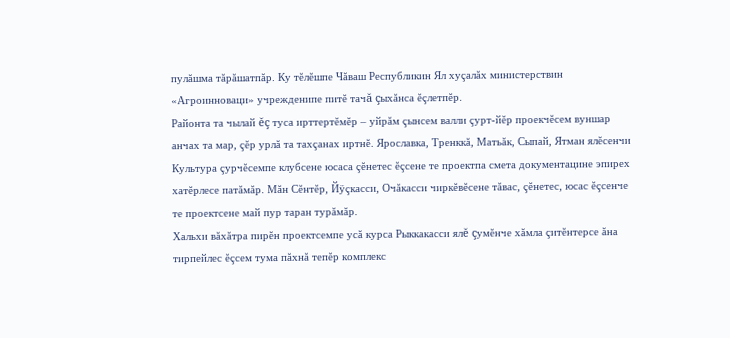пулăшма тăрăшатпăр. Ку тĕлĕшпе Чăваш Республикин Ял хуçалăх министерствин «Агроинноваци» учрежденипе питĕ тачă çыхăнса ĕçлетпĕр.
Районта та чылай ĕç туса ирттертĕмĕр – уйрăм çынсем валли çурт-йĕр проекчĕсем вуншар анчах та мар, çĕр урлă та тахçанах иртнĕ. Ярославка, Тренккă, Матьăк, Сыпай, Ятман ялĕсенчи Культура çурчĕсемпе клубсене юсаса çĕнетес ĕçсене те проектпа смета документацине эпирех хатĕрлесе патăмăр. Мăн Сĕнтĕр, Йÿçкасси, Очăкасси чиркĕвĕсене тăвас, çĕнетес, юсас ĕçсенче те проектсене май пур таран турăмăр.
Хальхи вăхăтра пирĕн проектсемпе усă курса Рыккакасси ялĕ çумĕнче хăмла çитĕнтерсе ăна тирпейлес ĕçсем тума пăхнă тепĕр комплекс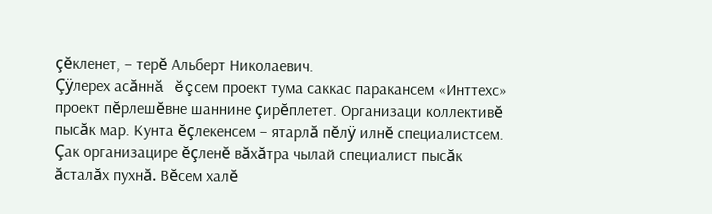çĕкленет, – терĕ Альберт Николаевич.
Çÿлерех асăннă ĕçсем проект тума саккас паракансем «Инттехс» проект пĕрлешĕвне шаннине çирĕплетет. Организаци коллективĕ пысăк мар. Кунта ĕçлекенсем – ятарлă пĕлÿ илнĕ специалистсем. Çак организацире ĕçленĕ вăхăтра чылай специалист пысăк ăсталăх пухнă. Вĕсем халĕ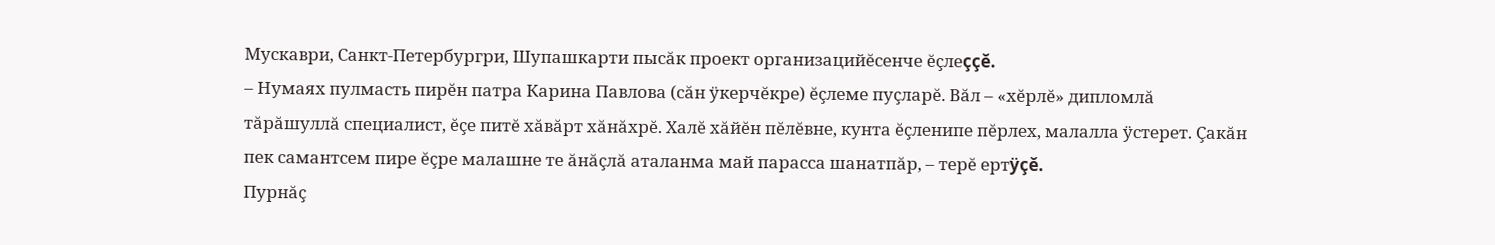Мускаври, Санкт-Петербургри, Шупашкарти пысăк проект организацийĕсенче ĕçлеççĕ.
– Нумаях пулмасть пирĕн патра Карина Павлова (сăн ÿкерчĕкре) ĕçлеме пуçларĕ. Вăл – «хĕрлĕ» дипломлă тăрăшуллă специалист, ĕçе питĕ хăвăрт хăнăхрĕ. Халĕ хăйĕн пĕлĕвне, кунта ĕçленипе пĕрлех, малалла ÿстерет. Çакăн пек самантсем пире ĕçре малашне те ăнăçлă аталанма май парасса шанатпăр, – терĕ ертÿçĕ.
Пурнăç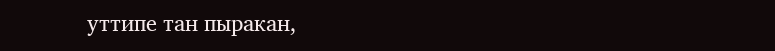уттипе тан пыракан,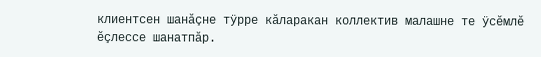клиентсен шанăçне тÿрре кăларакан коллектив малашне те ÿсĕмлĕ ĕçлессе шанатпăр.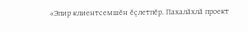«Эпир клиентсемшĕн ĕçлетпĕр. Пахалăхлă проект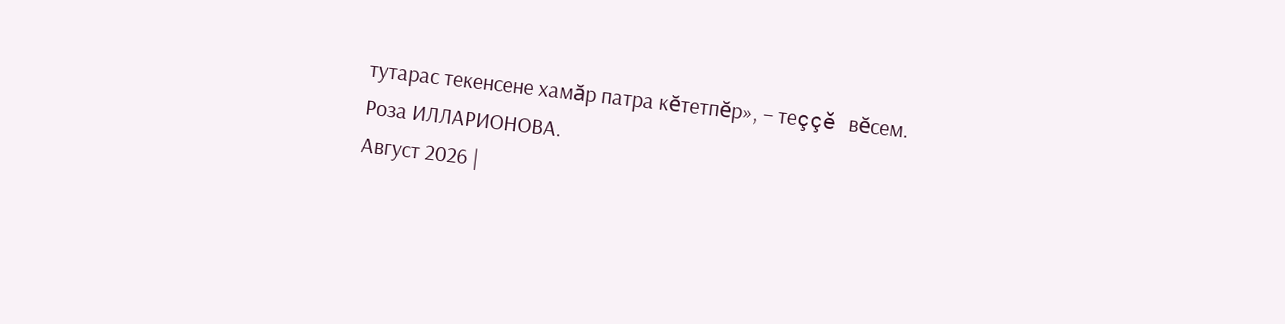тутарас текенсене хамăр патра кĕтетпĕр», – теççĕ вĕсем.
Роза ИЛЛАРИОНОВА.
Август 2026 |